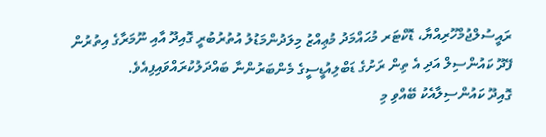ރައީސުލްޖުމްހޫރިއްޔާ، ޑޮކްޓަރ މުޙައްމަދު މުޢިއްޒު މިލަދުންމަޑުލު އުތުރުބުރީ ގޮއިދޫ އާއި ނޫމަރާގެ އިތުރުން ފޭދޫ ކައުންސިލް އަދި އެ ތިން ރަށުގެ ޑަބްލިއުޑީސީގެ މެންބަރުންނާ ބައްދަލުކުރައްވައިފިއެވެ.
ގޮއިދޫ ކައުންސިލާއެކު ބޭއްވި މި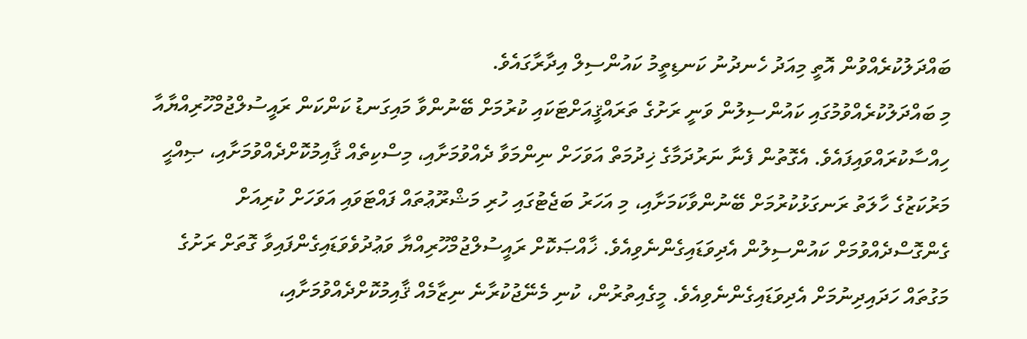ބައްދަލުކުރެއްވުން އޮތީ މިއަދު ހެނދުނު ކަނޑިތީމު ކައުންސިލް އިދާރާގައެވެ.
މި ބައްދަލުކުރެއްވުމުގައި ކައުންސިލުން ވަނީ ރަށުގެ ތަރައްޤީއަށްޓަކައި ކުރުމަށް ބޭނުންވާ މައިގަނޑު ކަންކަން ރައީސުލްޖުމްހޫރިއްޔާއާ ހިއްސާކުރައްވައިފައެވެ. އެގޮތުން ފެނާ ނަރުދަމާގެ ޚިދުމަތް އަވަހަށް ނިންމަވާ ދެއްވުމަށާއި، މިސްކިތެއް ޤާއިމުކޮށްދެއްވުމަށާއި، ޞިއްޙީ މަރުކަޒުގެ ހާލަތު ރަނގަޅުކުރުމަށް ބޭނުންވާކަމަށާއި، މި އަހަރު ބަޖެޓުގައި ހުރި މަޝްރޫޢުތައް ފައްޓަވައި އަވަހަށް ކުރިއަށް ގެންގޮސްދެއްވުމަށް ކައުންސިލުން އެދިވަޑައިގެންނެވިއެވެ. ޚާއްޞަކޮށް ރައީސުލްޖުމްހޫރިއްޔާ ވަޢުދުވެވަޑައިގެންފައިވާ ގޮތަށް ރަށުގެ މަގުތައް ހަދައިދިނުމަށް އެދިވަޑައިގެންނެވިއެވެ. މީގެއިތުރުން، ކުނި މެނޭޖުކުރާނެ ނިޒާމެއް ޤާއިމުކޮށްދެއްވުމަށާއި،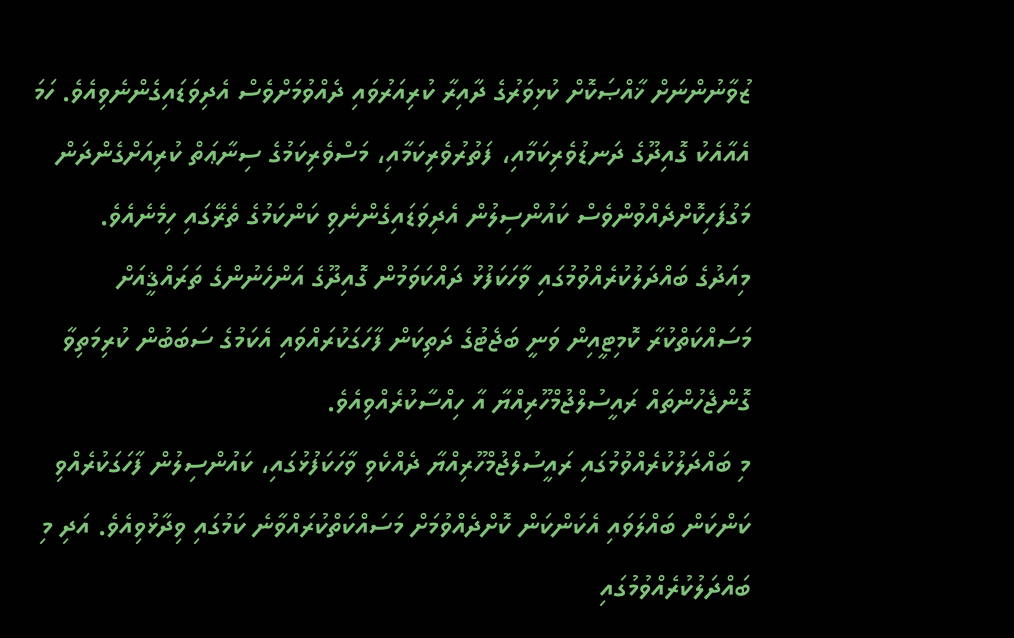ޒުވާނުންނަށް ޚާއްޞަކޮށް ކުޅިވަރުގެ ދާއިރާ ކުރިއަރުވައި ދެއްވުމަށްވެސް އެދިވަޑައިގެންނެވިއެވެ. ހަމަ އެއާއެކު ގޮއިދޫގެ ދަނޑުވެރިކަމާއި، ފަތުރުވެރިކަމާއި، މަސްވެރިކަމުގެ ސިނާޢަތް ކުރިއަށްގެންދަން މަގުފަހިކޮށްދެއްވުންވެސް ކައުންސިލުން އެދިވަޑައިގެންނެވި ކަންކަމުގެ ތެރޭގައި ހިމެނެއެވެ.
މިއަދުގެ ބައްދަލުކުރެއްވުމުގައި ވާހަކަފުޅު ދައްކަވަމުން ގޮއިދޫގެ އަންހެނުންގެ ތަރައްޤީއަށް މަސައްކަތްކުރާ ކޮމިޓީއިން ވަނީ ބަޖެޓުގެ ދަތިކަން ފާހަގަކުރައްވައި އެކަމުގެ ސަބަބުން ކުރިމަތިވާ ގޮންޖެހުންތައް ރައީސުލްޖުމްހޫރިއްޔާ އާ ހިއްސާކުރެއްވިއެވެ.
މި ބައްދަލުކުރެއްވުމުގައި ރައީސުލްޖުމްހޫރިއްޔާ ދެއްކެވި ވާހަކަފުޅުގައި، ކައުންސިލުން ފާހަގަކުރެއްވި ކަންކަން ބައްލަވައި އެކަންކަން ކޮށްދެއްވުމަށް މަސައްކަތްކުރައްވާނެ ކަމުގައި ވިދާޅުވިއެވެ. އަދި މި ބައްދަލުކުރެއްވުމުގައި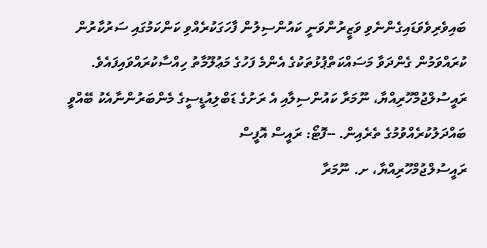ބައިވެރިވެވަޑައިގެންނެވި ވަޒީރުންވަނީ ކައުންސިލުން ފާހަގަކުރެއްވި ކަންކަމުގައި ސަރުކާރުން ކުރައްވަމުން ގެންދަވާ މަސައްކަތްޕުޅުތަކުގެ އެންމެ ފަހުގެ މަޢުލޫމާތު ހިއްސާކުރައްވައިފައެވެ.
ރައީސުލްޖުމްހޫރިއްޔާ، ނޫމަރާ ކައުންސިލާއި އެ ރަށުގެ ޑަބްލިއުޑީސީގެ މެންބަރުންނާއެކު ބޭއްވީ ބައްދަލުކުރެއްވުމުގެ ތެރެއިން. --ފޮޓޯ: ރައީސް އޮފީސް
ރައީސުލްޖުމްހޫރިއްޔާ، ށ. ނޫމަރާ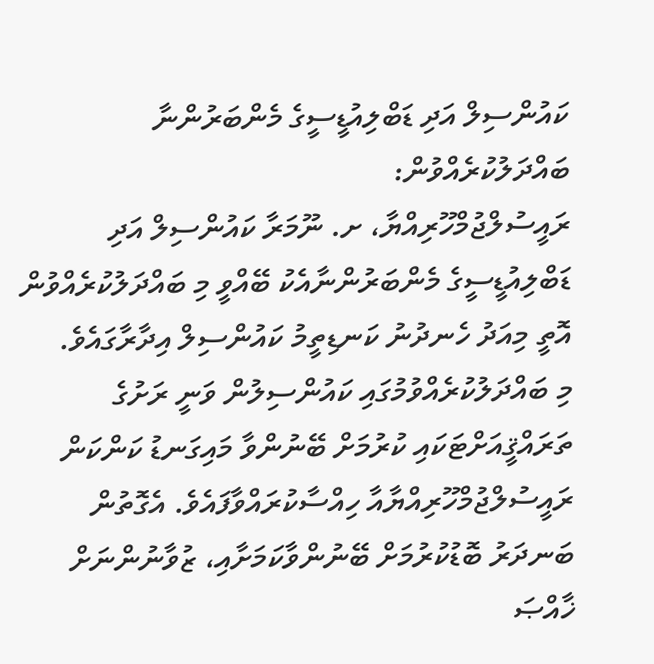ކައުންސިލް އަދި ޑަބްލިއުޑީސީގެ މެންބަރުންނާ ބައްދަލުކުރެއްވުން:
ރައީސުލްޖުމްހޫރިއްޔާ، ށ. ނޫމަރާ ކައުންސިލް އަދި ޑަބްލިއުޑީސީގެ މެންބަރުންނާއެކު ބޭއްވީ މި ބައްދަލުކުރެއްވުން އޮތީ މިއަދު ހެނދުނު ކަނޑިތީމު ކައުންސިލް އިދާރާގައެވެ.
މި ބައްދަލުކުރެއްވުމުގައި ކައުންސިލުން ވަނީ ރަށުގެ ތަރައްޤީއަށްޓަކައި ކުރުމަށް ބޭނުންވާ މައިގަނޑު ކަންކަން ރައީސުލްޖުމްހޫރިއްޔާއާ ހިއްސާކުރައްވާފައެވެ. އެގޮތުން ބަނދަރު ބޮޑުކުރުމަށް ބޭނުންވާކަމަށާއި، ޒުވާނުންނަށް ޚާއްޞަ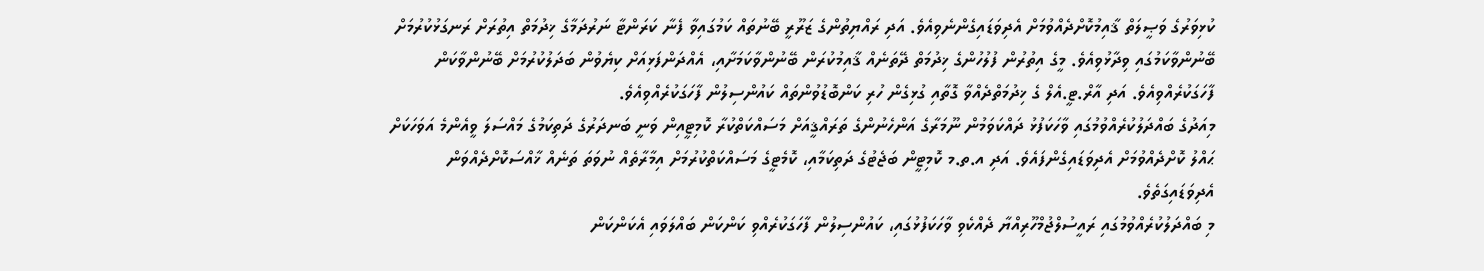ކުޅިވަރުގެ ވަޞީލަތް ޤާއިމުކޮށްދެއްވުމަށް އެދިވަޑައިގެންނެވިއެވެ. އަދި ރައްޔިތުންގެ ޒަރޫރީ ބޭނުތައް ކަމުގައިވާ ފެނާ ކަރަންޓާ ނަރުދަމާގެ ޚިދުމަތް އިތުރަށް ރަނގަޅުކުރުމަށް ބޭނުންވާކަމުގައި ވިދާޅުވިއެވެ. މީގެ އިތުރުން ފުލުހުންގެ ޚިދުމަތް ދޭތަނެއް ޤާއިމުކުރަން ބޭނުންވާކަމަށާއި، އެއްދަންފަޅިއަށް ކިޔެވުން ބަދަލުކުރުމަށް ބޭނުންވާކަން ފާހަގަކުރެއްވިއެވެ. އަދި އާރް.ޓީ.އެލް ގެ ޚިދުމަތްދެއްވާ ގޮތާއި ގުޅިގެން ހުރި ކަންބޮޑުވުންތައް ކައުންސިލުން ފާހަގަކުރެއްވިއެވެ.
މިއަދުގެ ބައްދަލުކުރެއްވުމުގައި ވާހަކަފުޅު ދައްކަވަމުން ނޫމަރާގެ އަންހެނުންގެ ތަރައްޤީއަށް މަސައްކަތްކުރާ ކޮމިޓީއިން ވަނީ ބަނދަރުގެ ދަތިކަމުގެ މައްސަލަ ވީއެންމެ އަވަހަކަށް ޙައްލު ކޮށްދެއްވުމަށް އެދިވަޑައިގެންފައެވެ. އަދި އ.ތ.މ ކޮމިޓީން ބަޖެޓުގެ ދަތިކަމާއި، ކޮމެޓީގެ މަސައްކަތްކުރުމަށް އިމާރާތެއް ނުވަތަ ތަނެއް ޚާއްސަކޮށްދެއްވަން އެދިވަޑައިގަތެވެ.
މި ބައްދަލުކުރެއްވުމުގައި ރައީސުލްޖުމްހޫރިއްޔާ ދެއްކެވި ވާހަކަފުޅުގައި، ކައުންސިލުން ފާހަގަކުރެއްވި ކަންކަން ބައްލަވައި އެކަންކަން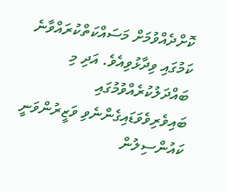ކޮށްދެއްވުމަށް މަސައްކަތްކުރައްވާނެ ކަމުގައި ވިދާޅުވިއެވެ. އަދި މި ބައްދަލުކުރެއްވުމުގައި ބައިވެރިވެވަޑައިގެންނެވި ވަޒީރުންވަނީ ކައުންސިލުން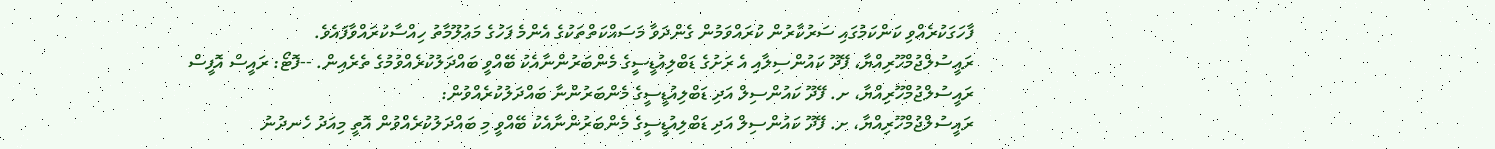ފާހަގަކުރެއްވި ކަންކަމުގައި ސަރުކާރުން ކުރައްވަމުން ގެންދަވާ މަސައްކަތްތަކުގެ އެންމެ ފަހުގެ މަޢުލޫމާތު ހިއްސާކުރައްވާފައެވެ.
ރައީސުލްޖުމްހޫރިއްޔާ، ފޭދޫ ކައުންސިލާއި އެ ރަށުގެ ޑަބްލިއުޑީސީގެ މެންބަރުންނާއެކު ބޭއްވީ ބައްދަލުކުރެއްވުމުގެ ތެރެއިން. --ފޮޓޯ: ރައީސް އޮފީސް
ރައީސުލްޖުމްހޫރިއްޔާ، ށ. ފޭދޫ ކައުންސިލް އަދި ޑަބްލިއުޑީސީގެ މެންބަރުންނާ ބައްދަލުކުރެއްވުން:
ރައީސުލްޖުމްހޫރިއްޔާ، ށ. ފޭދޫ ކައުންސިލް އަދި ޑަބްލިއުޑީސީގެ މެންބަރުންނާއެކު ބޭއްވީ މި ބައްދަލުކުރެއްވުން އޮތީ މިއަދު ހެނދުނު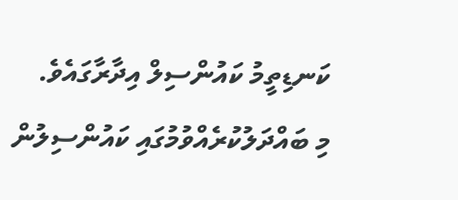ކަނޑިތީމު ކައުންސިލް އިދާރާގައެވެ.
މި ބައްދަލުކުރެއްވުމުގައި ކައުންސިލުން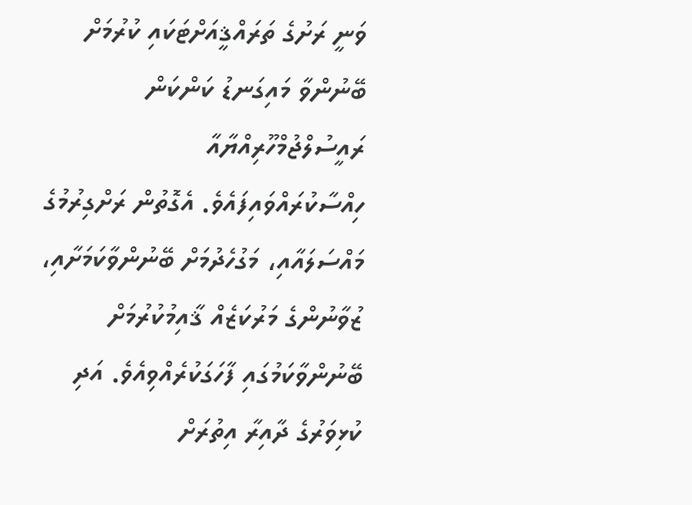ވަނީ ރަށުގެ ތަރައްޤީއަށްޓަކައި ކުރުމަށް ބޭނުންވާ މައިގަނޑު ކަންކަން ރައީސުލްޖުމްހޫރިއްޔާއާ ހިއްސާކުރައްވައިފައެވެ. އެގޮތުން ރަށްގިރުމުގެ މައްސަލައާއި، މަގުހެދުމަށް ބޭނުންވާކަމަށާއި، ޒުވާނުންގެ މަރުކަޒެއް ޤާއިމުކުރުމަށް ބޭނުންވާކަމުގައި ފާހަގަކުރެއްވިއެވެ. އަދި ކުޅިވަރުގެ ދާއިރާ އިތުރަށް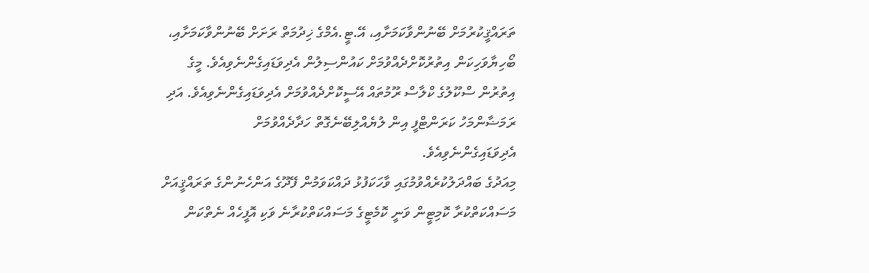ތަރައްޤީކުރުމަށް ބޭނުންވާކަމަށާއި، އޭ.ޓީ.އެމްގެ ޚިދުމަތް ރަށަށް ބޭނުންވާކަމަށާއި، ބޯހިޔާވަހިކަން އިތުރުކޮށްދެއްވުމަށް ކައުންސިލުން އެދިވަޑައިގެންނެވިއެވެ. މީގެ އިތުރުން ސްކޫލުގެ ކްލާސް ރޫމުތައް އޭސީކޮށްދެއްވުމަށް އެދިވަޑައިގެންނެވިއެވެ. އަދި ރަމަޟާންމަހު ކަރަންޓްފީ އިން ލުޔެއްލިބޭނެގޮތް ހަދާދެއްވުމަށް އެދިވަޑައިގެންނެވިއެވެ.
މިއަދުގެ ބައްދަލުކުރެއްވުމުގައި ވާހަކަފުޅު ދައްކަވަމުން ފޭދޫގެ އަންހެނުންގެ ތަރައްޤީއަށް މަސައްކަތްކުރާ ކޮމިޓީން ވަނީ ކޮމެޓީގެ މަސައްކަތްކުރާނެ ވަކި އޮފީހެއް ނެތްކަން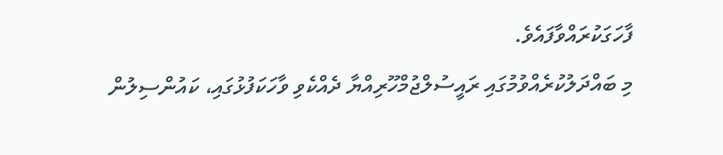ފާހަގަކުރައްވާފައެވެ.
މި ބައްދަލުކުރެއްވުމުގައި ރައީސުލްޖުމްހޫރިއްޔާ ދެއްކެވި ވާހަކަފުޅުގައި، ކައުންސިލުން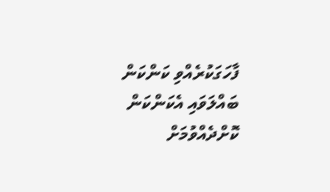ފާހަގަކުރެއްވި ކަންކަން ބައްލަވައި އެކަންކަން ކޮށްދެއްވުމަށް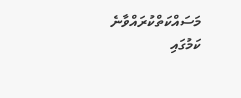މަސައްކަތްކުރައްވާނެ ކަމުގައި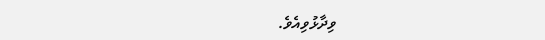ވިދާޅުވިއެވެ.